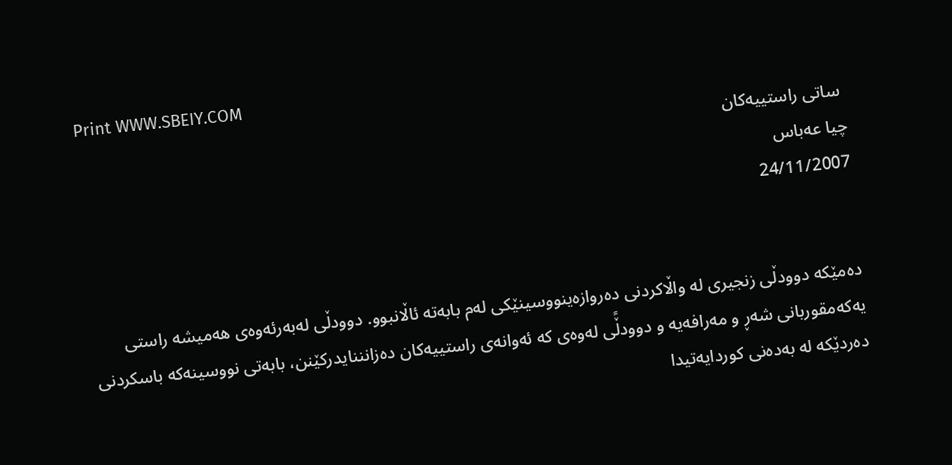Print WWW.SBEIY.COM
 ساتی راستییه‌كان
چیا عه‌باس
24/11/2007


ده‌مێكه‌ دوودڵی زنجیری له‌ واڵاكردنی ده‌روازه‌ینووسینێكی له‌م بابه‌ته‌ ئاڵانبوو. دوودڵی له‌به‌رئه‌وه‌ی هه‌میشه‌ راستی یه‌كه‌مقوربانی شه‌ڕ و مه‌رافه‌یه‌ و دوودڵًی له‌وه‌ی كه‌ ئه‌وانه‌ی راستییه‌كان ده‌زانننایدركێنن، بابه‌تی نووسینه‌كه‌ باسكردنی ده‌ردێكه‌ له‌ به‌ده‌نی كوردایه‌تیدا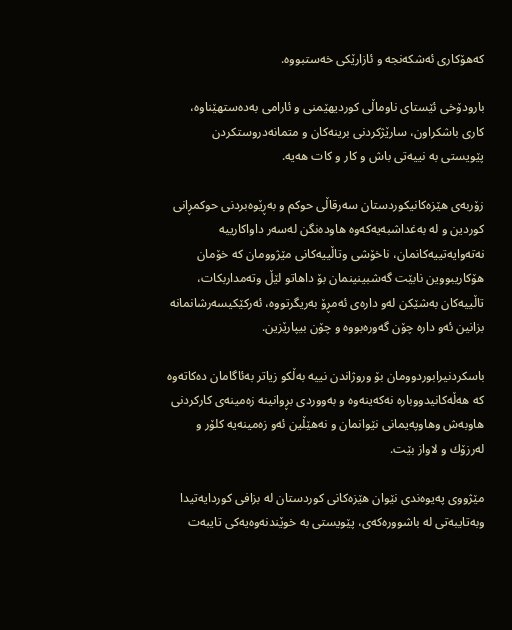كه‌هۆكاری ئه‌شكه‌نجه‌ و ئازارێكی خه‌ستبووه‌.

بارودۆخی ئێستای ناوماڵی كوردیهێمنی و ئارامی به‌ده‌ستهێناوه‌، كاری باشكراون، سارێژكردنی برینه‌كان و متمانه‌دروستكردن پێویستی به‌ نییه‌تی باش و كار و كات هه‌یه‌.

زۆربه‌ی هێزه‌كانیكوردستان سه‌رقاڵی حوكم و به‌ڕێوه‌بردنی حوكمڕانی كوردین و له‌ به‌غداشبه‌یه‌كه‌وه‌ هاوده‌نگن له‌سه‌ر داواكارییه‌ نه‌ته‌وایه‌تییه‌كانمان، ناخۆشی وتاڵییه‌كانی مێژوومان كه‌ خۆمان هۆكاریبووین نابێت گه‌شبینینمان بۆ داهاتو لێڵ وته‌مداربكات، تاڵییه‌كان به‌شێكن له‌و داره‌ی ئه‌مڕۆ به‌ریگرتووه‌، ئه‌ركێكیسه‌رشانمانه‌ بزانین ئه‌و داره‌ چۆن گه‌وره‌بووه‌ و چۆن بیپارێزین.

باسكردنیرابوردوومان بۆ وروژاندن نییه‌ به‌ڵكو زیاتر به‌ئاگامان ده‌كاته‌وه‌ كه‌ هه‌ڵه‌كانیدووباره‌ نه‌كه‌ینه‌وه‌ و به‌ووردی بڕوانینه‌ زه‌مینه‌ی كاركردنی هاوبه‌ش وهاوپه‌یمانی نێوانمان و نه‌هێڵین ئه‌و زه‌مینه‌یه‌ كلۆر و له‌رزۆك و لاواز بێت.

مێژووی په‌یوه‌ندی نێوان هێزه‌كانی كوردستان له‌ بزافی كوردایه‌تیدا وبه‌تایبه‌تی له‌ باشووره‌كه‌ی، پێویستی به‌ خوێندنه‌وه‌یه‌كی تایبه‌ت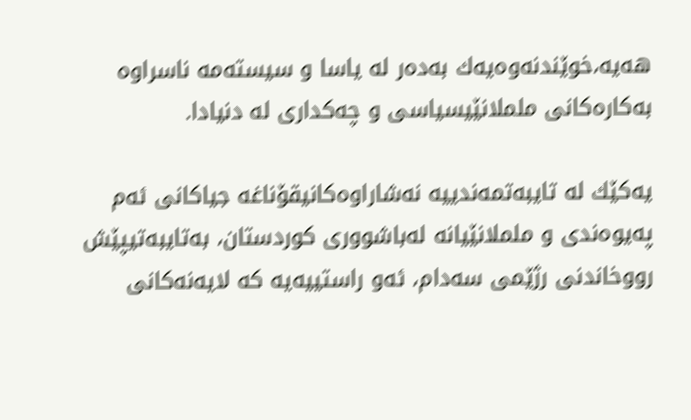هه‌یه‌،خوێندنه‌وه‌یه‌ك به‌ده‌ر له‌ یاسا و سیسته‌مه‌ ناسراوه‌ به‌كاره‌كانی ململانێیسیاسی و چه‌كداری له‌ دنیادا.

یه‌كێك له‌ تایبه‌تمه‌ندییه‌ نه‌شاراوه‌كانیقۆناغه‌ جیاكانی ئه‌م په‌یوه‌ندی و ململانێیانه‌ له‌باشووری كوردستان، به‌تایبه‌تیپێش رووخاندنی رژێمی سه‌دام، ئه‌و راستییه‌یه‌ كه‌ لایه‌نه‌كانی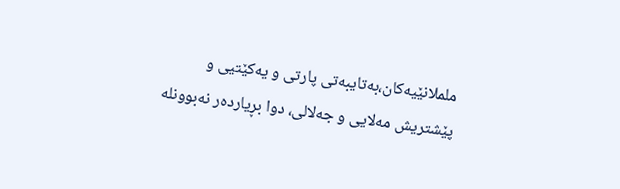ململانێیه‌كان،به‌تایبه‌تی پارتی و یه‌كێتیی و پێشتریش مه‌لایی و جه‌لالی، دوا بڕیارده‌ر نه‌بوونله‌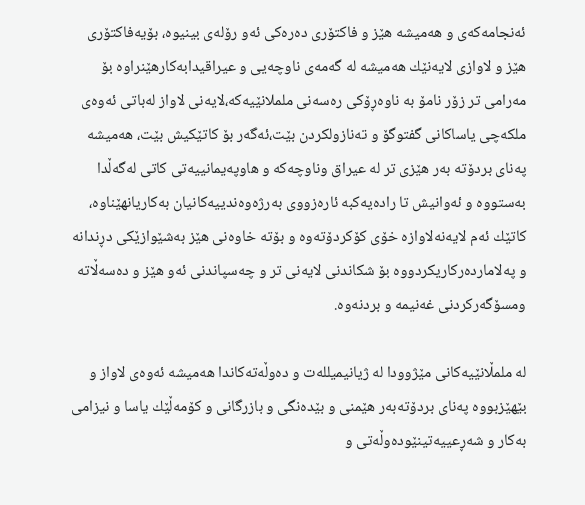ئه‌نجامه‌كه‌ی و هه‌میشه‌ هێز و فاكتۆری ده‌ره‌كی ئه‌و رۆله‌ی بینیوه‌، بۆیه‌فاكتۆری هێز و لاوازی لایه‌نێك هه‌میشه‌ له‌ گه‌مه‌ی ناوچه‌یی و عیراقیدابه‌كارهێنراوه‌ بۆ مه‌رامی تر زۆر نامۆ به‌ ناوه‌ڕۆكی ره‌سه‌نی ململانێیه‌كه‌،لایه‌نی لاواز له‌باتی ئه‌وه‌ی ملكه‌چی یاساكانی گفتوگۆ و ته‌نازولكردن بێت،ئه‌گه‌ر بۆ كاتێكیش بێت، هه‌میشه‌ په‌نای بردۆته‌ به‌ر هێزی تر له‌ عیراق وناوچه‌كه‌ و هاوپه‌یمانییه‌تی كاتی له‌گه‌ڵدا به‌ستووه‌ و ئه‌وانیش تا راده‌یه‌كبه‌ ئاره‌زووی به‌رژه‌وه‌ندییه‌كانیان به‌كاریانهێناوه‌، كاتێك ئه‌م لایه‌نه‌لاوازه‌ خۆی كۆكردۆته‌وه‌ و بۆته‌ خاوه‌نی هێز به‌شێوازێكی دڕندانه‌ و په‌لامارده‌ركاریكردووه‌ بۆ شكاندنی لایه‌نی تر و چه‌سپاندنی ئه‌و هێز و ده‌سه‌ڵاته‌ ومسۆگه‌ركردنی غه‌نیمه‌ و بردنه‌وه‌.

له‌ ملمڵانێیه‌كانی مێژوودا له‌ ژیانیمیلله‌ت و ده‌وڵه‌ته‌كاندا هه‌میشه‌ ئه‌وه‌ی لاواز و بێهێزبووه‌ په‌نای بردۆته‌به‌ر هێمنی و بێده‌نگی و بازرگانی و كۆمه‌ڵێك یاسا و نیزامی به‌كار و شه‌ڕعییه‌تینێوده‌وڵه‌تی و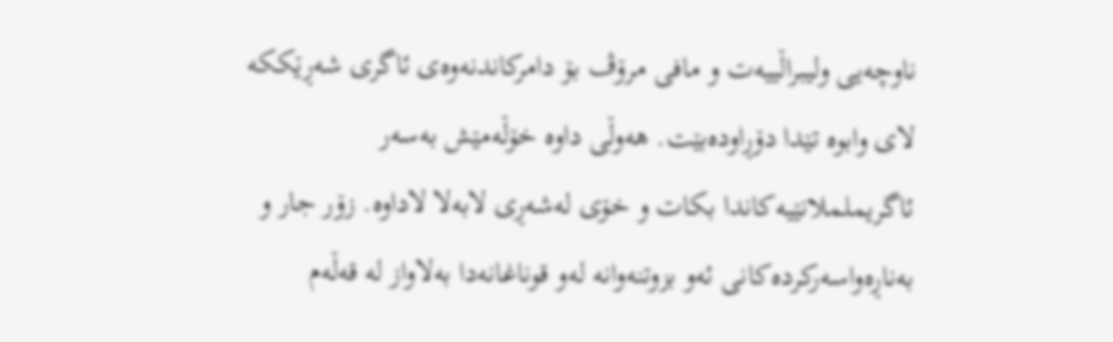ناوچه‌یی ولیبراڵییه‌ت و مافی مرۆڤ بۆ دامركاندنه‌وه‌ی ئاگری شه‌ڕێككه‌ لای وابوه‌ تێدا دۆڕاوده‌بێت. هه‌وڵی داوه‌ خۆڵه‌مێش به‌سه‌ر ئاگریململانێیه‌كاندا بكات و خۆی له‌شه‌ڕی لابه‌لا لاداوه‌. زۆر جار و به‌ناڕه‌واسه‌ركرده‌كانی ئه‌و بزوتنه‌وانه‌ له‌و قوناغانه‌دا به‌لاواز له‌ قه‌ڵه‌م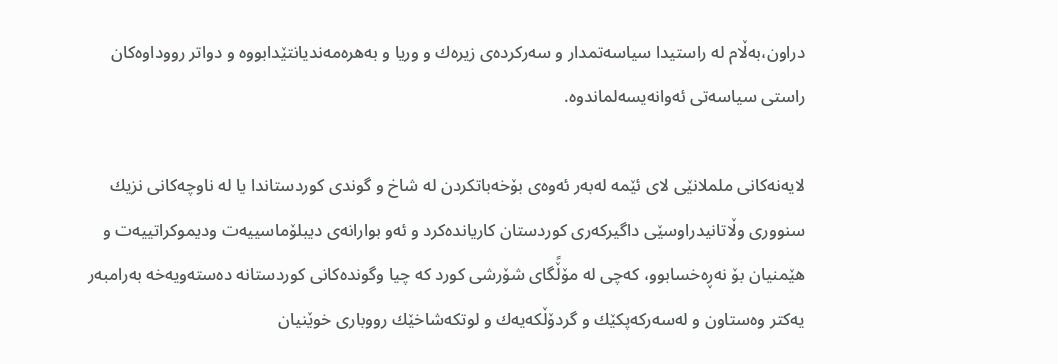دراون،به‌ڵام له‌ راستیدا سیاسه‌تمدار و سه‌ركرده‌ی زیره‌ك و وریا و به‌هره‌مه‌ندیانتێدابووه‌ و دواتر رووداوه‌كان راستی سیاسه‌تی ئه‌وانه‌یسه‌لماندوه‌.

لایه‌نه‌كانی ململانێی لای ئێمه‌ له‌به‌ر ئه‌وه‌ی بۆخه‌باتكردن له‌ شاخ و گوندی كوردستاندا یا له‌ ناوچه‌كانی نزیك سنووری وڵاتانیدراوسێی داگیركه‌ری كوردستان كاریانده‌كرد و ئه‌و بوارانه‌ی دیبلۆماسییه‌ت ودیموكراتییه‌ت و هێمنیان بۆ نه‌ڕه‌خسابوو، كه‌چی له‌ مۆڵًگای شۆرشی كورد كه‌ چیا وگونده‌كانی كوردستانه‌ ده‌سته‌ویه‌خه‌ به‌رامبه‌ر یه‌كتر وه‌ستاون و له‌سه‌ركه‌پكێك و گردۆڵكه‌یه‌ك و لوتكه‌شاخێك رووباری خوێنیان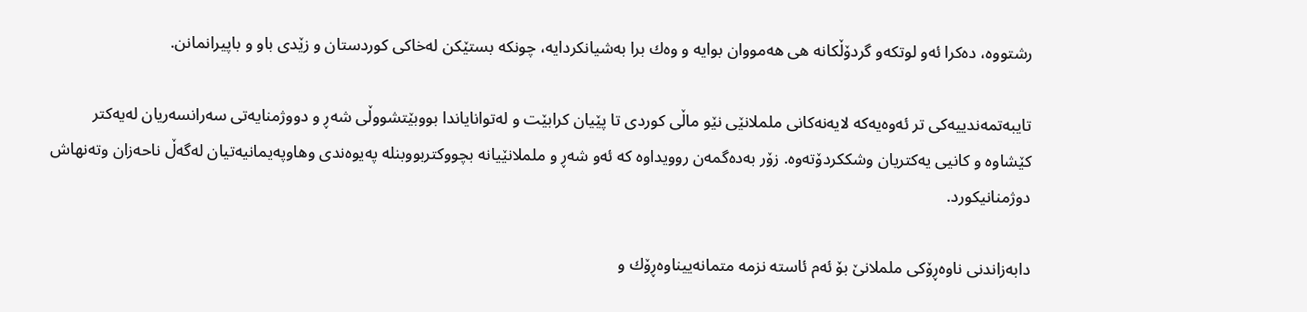رشتووه‌، ده‌كرا ئه‌و لوتكه‌و گردۆڵكانه‌ هی هه‌مووان بوایه‌ و وه‌ك برا به‌شیانكردایه‌، چونكه‌ بستێكن له‌خاكی كوردستان و زێدی باو و باپیرانمانن.

تایبه‌تمه‌ندییه‌كی تر ئه‌وه‌یه‌كه‌ لایه‌نه‌كانی ململانێی نێو ماڵی كوردی تا پێیان كرابێت و له‌توانایاندا بووبێتشووڵی شه‌ڕ و دووژمنایه‌تی سه‌رانسه‌ریان له‌یه‌كتر كێشاوه‌ و كانیی یه‌كتریان وشككردۆته‌وه‌. زۆر به‌ده‌گمه‌ن روویداوه‌ كه‌ ئه‌و شه‌ڕ و ململانێیانه‌ بچووكتربووبنله‌ په‌یوه‌ندی وهاوپه‌یمانیه‌تیان له‌گه‌ڵ‌ ناحه‌زان وته‌نهاش دوژمنانیكورد.

دابه‌زاندنی ناوه‌ڕۆكی ململانێ بۆ ئه‌م ئاسته‌ نزمه‌ متمانه‌ییناوه‌ڕۆك و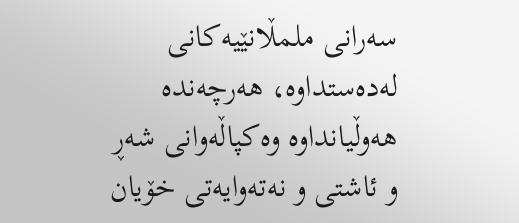سه‌رانی ملمڵانێیه‌كانی له‌ده‌ستداوه‌، هه‌رچه‌نده‌ هه‌وڵیانداوه‌ وه‌كپاڵه‌وانی شه‌ڕ و ئاشتی و نه‌ته‌وایه‌تی خۆیان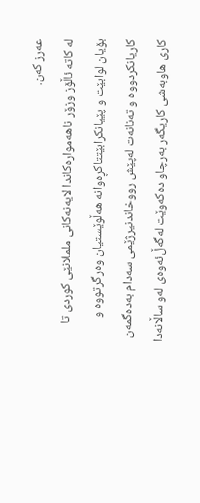عه‌رز كه‌ن.
له‌ كاته‌ ئاڵۆز وزۆر ناهه‌مواره‌كاندا لایه‌نه‌كانی ململانێی كوردی تا بۆیان لوابێت و پێیانكرابێتتاكڕه‌وانه‌ هه‌ڵوێستیان وه‌رگرتووه‌ و كاریانكردووه‌ و ته‌نانه‌ت له‌پێش رووخاندنیرژێمی سه‌دام به‌ده‌گمه‌ن كاری هاوبه‌شی كاریگه‌ر به‌رچاو ده‌كه‌وێت له‌گه‌ڵ‌ئه‌وه‌ی له‌و ساڵانه‌دا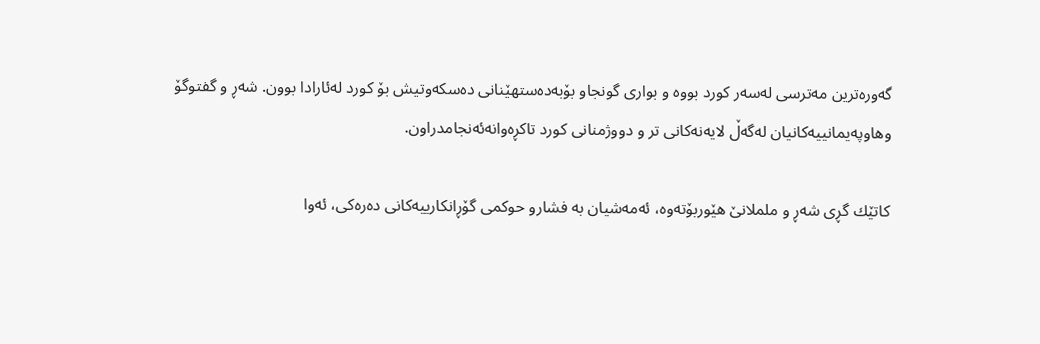گه‌وره‌ترین مه‌ترسی له‌سه‌ر كورد بووه‌ و بواری گونجاو بۆبه‌ده‌ستهێنانی ده‌سكه‌وتیش بۆ كورد له‌ئارادا بوون. شه‌ڕ و گفتوگۆ وهاوپه‌یمانییه‌كانیان له‌گه‌ڵ‌ لایه‌نه‌كانی تر و دووژمنانی كورد تاكڕه‌وانه‌ئه‌نجامدراون.

كاتێك گڕی شه‌ڕ و ململانێ هێوربۆته‌وه‌، ئه‌مه‌شیان به‌ فشارو حوكمی گۆڕانكارییه‌كانی ده‌ره‌كی، ئه‌وا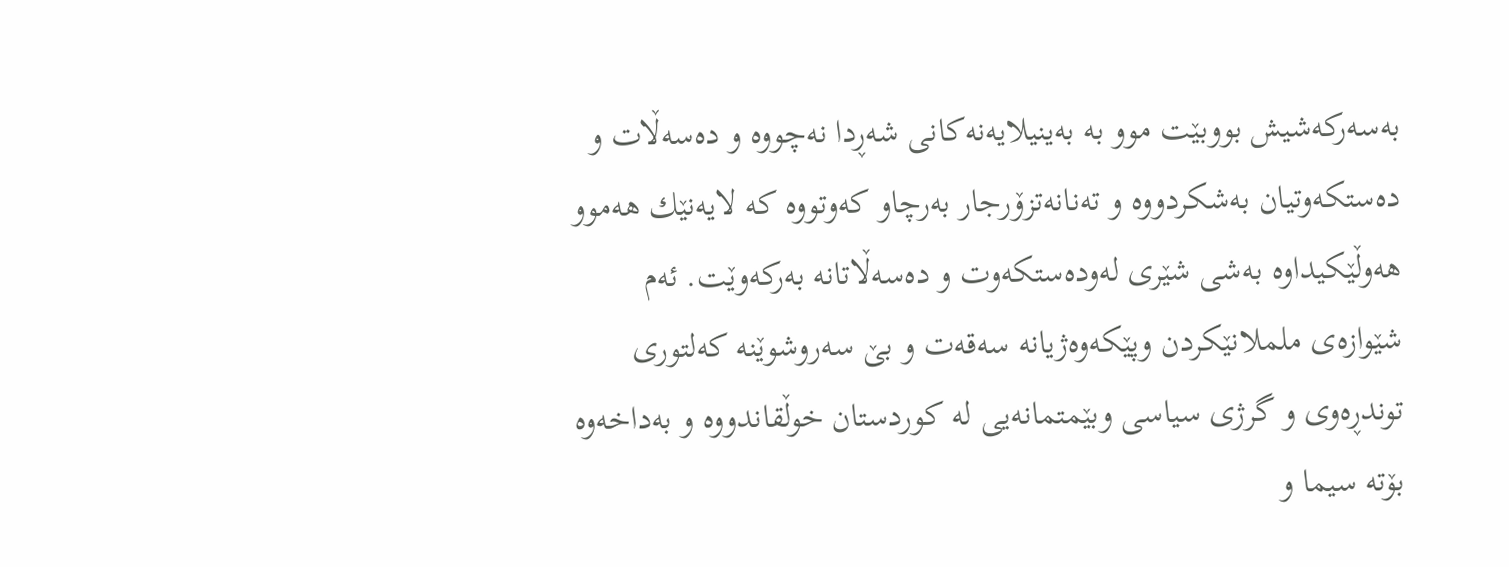به‌سه‌ركه‌شیش بووبێت موو به‌ به‌ینیلایه‌نه‌كانی شه‌ڕدا نه‌چووه‌ و ده‌سه‌ڵات و ده‌ستكه‌وتیان به‌شكردووه‌ و ته‌نانه‌تزۆرجار به‌رچاو كه‌وتووه‌ كه‌ لایه‌نێك هه‌موو هه‌وڵێكیداوه‌ به‌شی شێری له‌وده‌ستكه‌وت و ده‌سه‌ڵاتانه‌ به‌ركه‌وێت. ئه‌م شێوازه‌ی ململانێكردن وپێكه‌وه‌ژیانه‌ سه‌قه‌ت و بێ سه‌روشوێنه‌ كه‌لتوری توندڕه‌وی و گرژی سیاسی وبێمتمانه‌یی له‌ كوردستان خوڵقاندووه‌ و به‌داخه‌وه‌ بۆته‌ سیما و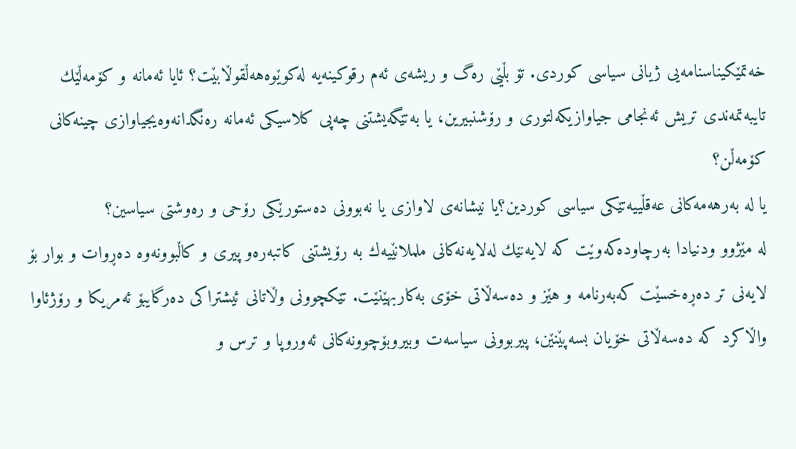خه‌تمێكیناسنامه‌یی ژیانی سیاسی كوردی. تۆ بڵێی ره‌گ و ریشه‌ی ئه‌م رقوكینه‌یه‌ له‌كوێوه‌هه‌ڵقوڵابێت؟ ئایا ئه‌مانه‌ و كۆمه‌ڵێك تایبه‌تمه‌ندی تریش ئه‌نجامی جیاوازیكه‌لتوری و رۆشنبیرین، یا به‌تێگه‌یشتنی چه‌پی كلاسیكی ئه‌مانه‌ ره‌نگدانه‌وه‌یجیاوازی چینه‌كانی كۆمه‌ڵن؟
یا له‌ به‌رهه‌مه‌كانی عه‌قڵییه‌تێكی سیاسی كوردین؟یا نیشانه‌ی لاوازی یا نه‌بوونی ده‌ستورێكی رۆحی و ره‌وشتی سیاسین؟
له‌ مێژوو ودنیادا به‌رچاوده‌كه‌وێت كه‌ لایه‌نێك له‌لایه‌نه‌كانی ململانێیه‌ك به‌ رۆیشتنی كاتبه‌ره‌و پیری و كاڵبوونه‌وه‌ ده‌ڕوات و بوار بۆ لایه‌نی تر ده‌ڕه‌خسێت كه‌به‌رنامه‌ و هێز و ده‌سه‌ڵاتی خۆی به‌كاربهێنێت. تێكچوونی وڵاتانی ئیشتراكی ده‌رگایبۆ ئه‌مریكا و رۆژئاوا واڵاكرد كه‌ ده‌سه‌ڵاتی خۆیان بسه‌پێنێن، پیربوونی سیاسه‌ت وبیروبۆچوونه‌كانی ئه‌وروپا و ترس و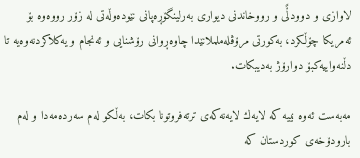لاوازی و دوودڵًی و رووخاندنی دیواری به‌رلینگۆڕه‌پانی نێوده‌وڵه‌تی له‌ زۆر رووه‌وه‌ بۆ ئه‌مریكا چۆڵكرد، به‌كورتی مرۆڤله‌ململانێدا چاوه‌ڕوانی رۆشنایی و ئه‌نجام و یه‌كلاكردنه‌وه‌یه‌ تا دڵنه‌واییه‌كبۆ دوارۆژ به‌دیبكات.

مه‌به‌ست ئه‌وه‌ نییه‌ كه‌ لایه‌ك لایه‌نه‌كه‌ی ترته‌فروتونا بكات، به‌ڵكو له‌م سه‌رده‌مه‌دا و له‌م بارودۆخه‌ی كوردستان كه‌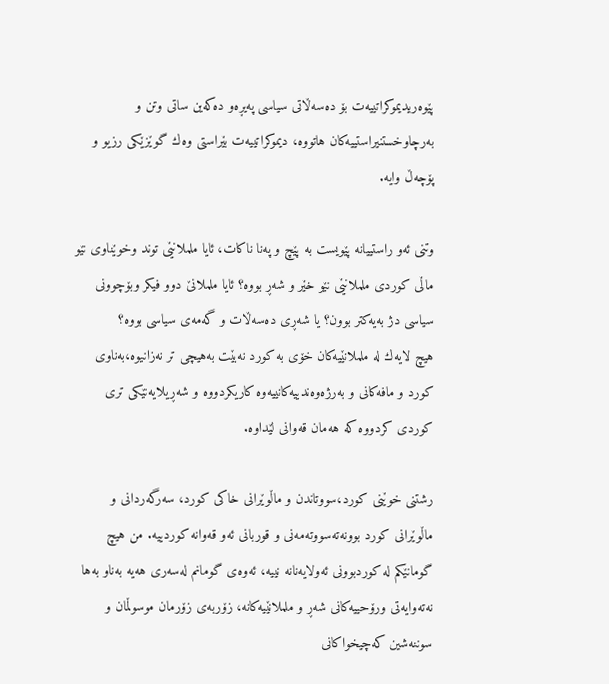پێوه‌ریدیموكراتییه‌ت بۆ ده‌سه‌ڵاتی سیاسی په‌یڕه‌و ده‌كه‌ین ساتی وتن و به‌رچاوخستنیراستییه‌كان هاتووه‌، دیموكراتییه‌ت بێراستی وه‌ك گوێزێكی رزیو و پۆچه‌ڵ‌ وایه‌.

وتنی ئه‌و راستییانه‌ پێویست به‌ پێچ و په‌نا ناكات، ئایا ململانێی‌ توند وخوێناوی نێو ماڵی كوردی ململانێی نێو خێر و شه‌ڕ بووه‌؟ ئایا ململانێ دوو فیكر وبۆچوونی سیاسی دژ به‌یه‌كتر بوون؟ یا شه‌ڕی ده‌سه‌ڵات و گه‌مه‌ی سیاسی بووه‌؟
هیچ لایه‌ك له‌ ململانێیه‌كان خۆی به‌ كورد نه‌بێت به‌هیچی تر نه‌زانیوه‌،به‌ناوی كورد و مافه‌كانی و به‌رژه‌وه‌ندییه‌كانییه‌وه‌ كاریكردووه‌ و شه‌ڕیلایه‌نێكی تری كوردی كردووه‌ كه‌ هه‌مان قه‌وانی لێداوه‌.

رشتنی خوێنی كورد،سووتاندن و ماڵوێرانی خاكی كورد، سه‌رگه‌ردانی و ماڵوێرانی كورد بوونه‌ته‌سووته‌مه‌نی و قوربانی ئه‌و قه‌وانه‌ كوردییه‌. من هیچ گومانێكم له‌ كوردبوونی ئه‌ولایه‌نانه‌ نییه‌، ئه‌وه‌ی گومانم له‌سه‌ری هه‌یه‌ به‌ناو به‌ها نه‌ته‌وایه‌تی ورۆحییه‌كانی شه‌ڕ و ململانێیه‌كانه‌، زۆربه‌ی زۆرمان موسوڵمان و سوننه‌شین كه‌چیخواكانی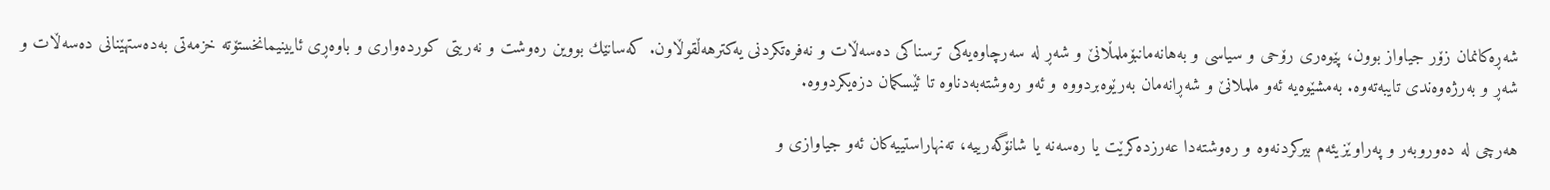شه‌ڕه‌كانمان زۆر جیاواز بوون، پێوه‌ری رۆحی و سیاسی و به‌هانه‌مانبۆملمڵانێ و شه‌ڕ له‌ سه‌رچاوه‌یه‌كی ترسناكی ده‌سه‌ڵات و نه‌فره‌تكردنی یه‌كترهه‌ڵقوڵاون. كه‌سانێك بووین ره‌وشت و نه‌ریتی كورده‌واری و باوه‌ڕی ئایینیمانخستۆته‌ خزمه‌تی به‌ده‌ستهێنانی ده‌سه‌ڵات و شه‌ڕ و به‌رژه‌وه‌ندی تایبه‌ته‌وه‌. به‌مشێوه‌یه‌ ئه‌و ململانێ و شه‌ڕانه‌مان به‌رێوه‌بردووه‌ و ئه‌و ره‌وشته‌به‌دناوه‌ تا ئێسكمان دزه‌یكردووه‌.

هه‌رچی له‌ ده‌وروبه‌ر و په‌راوێزیئه‌م بیركردنه‌وه‌ و ره‌وشته‌دا عه‌رزده‌كرێت یا ره‌سه‌نه‌ یا شانۆگه‌رییه‌، ته‌نهاراستییه‌كان ئه‌و جیاوازی و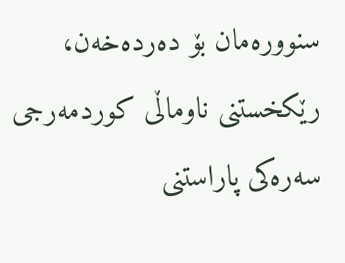سنووره‌مان بۆ ده‌رده‌خه‌ن، رێكخستنی ناوماڵی كوردمه‌رجی سه‌ره‌كی پاراستنی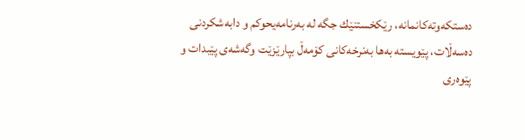ده‌ستكه‌وته‌كانمانه‌، رێكخستنێك جگه‌ له‌ به‌رنامه‌یحوكم و دابه‌شكردنی ده‌سه‌ڵات، پێویسته‌ به‌ها به‌نرخه‌كانی كۆمه‌ڵ بپارێزێت وگه‌شه‌ی پێبدات و پێوه‌ری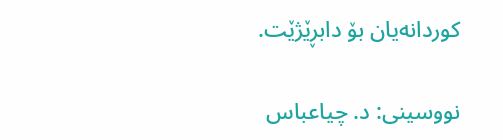كوردانه‌یان بۆ دابڕێژێت.

نووسینی: د. چیاعباس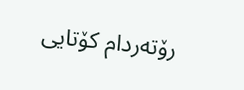رۆته‌ردام كۆتایی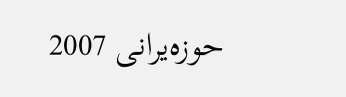حوزه‌یرانی 2007